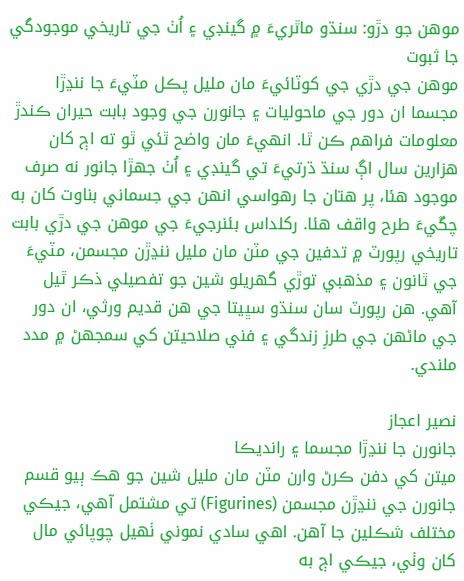موھن جو دڙو: سنڌو ماٿريءَ ۾ گينڊي ۽ اُٺ جي تاريخي موجودگي جا ثبوت
موهن جي دڙي جي کوٽائيءَ مان مليل پڪل مٽيءَ جا ننڍڙا مجسما ان دور جي ماحوليات ۽ جانورن جي وجود بابت حيران ڪندڙ معلومات فراهم ڪن ٿا. انھيءَ مان واضح ٿئي ٿو ته اڄ کان هزارين سال اڳ سنڌ ڌرتيءَ تي گينڊي ۽ اُٺ جهڙا جانور نه صرف موجود هئا، پر هتان جا رهواسي انهن جي جسماني بناوت کان به چڱيءَ طرح واقف هئا. رکلداس بئنرجيءَ جي موهن جي دڙي بابت تاريخي رپورٽ ۾ تدفين جي مٽن مان مليل ننڍڙن مجسمن، مٽيءَ جي ٿانون ۽ مذهبي توڙي گهريلو شين جو تفصيلي ذڪر ٿيل آهي. هن رپورٽ سان سنڌو سڀيتا جي هن قديم ورثي، ان دور جي ماڻهن جي طرزِ زندگي ۽ فني صلاحيتن کي سمجهڻ ۾ مدد ملندي.

نصير اعجاز
جانورن جا ننڍڙا مجسما ۽ رانديڪا
ميتن کي دفن ڪرڻ وارن مٽن مان مليل شين جو هڪ ٻيو قسم جانورن جي ننڍڙن مجسمن (Figurines) تي مشتمل آهي، جيڪي مختلف شڪلين جا آهن. اهي سادي نموني ٺهيل چوپائي مال کان وٺي، جيڪي اڄ به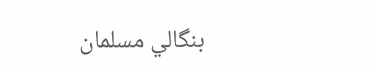بنگالي مسلمان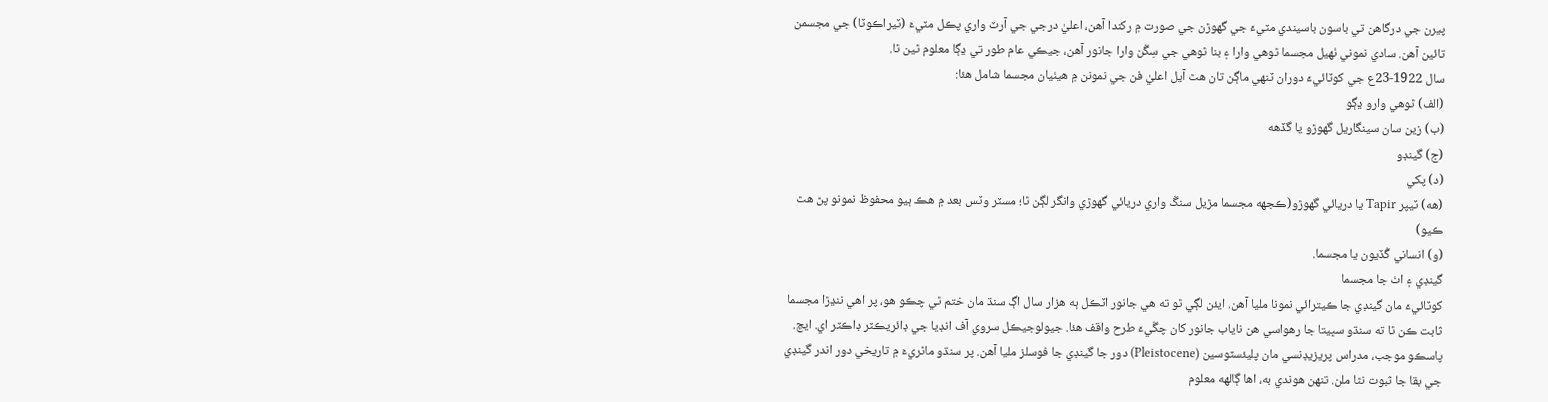پيرن جي درگاهن تي باسون باسيندي مٽيءَ جي گهوڙن جي صورت ۾ رکندا آهن، اعليٰ درجي جي آرٽ واري پڪل مٽيءَ (ٽيراڪوٽا) جي مجسمن تائين آهن. سادي نموني ٺهيل مجسما ٿوهي وارا ۽ بنا ٿوهي جي سِڱن وارا جانور آهن، جيڪي عام طور تي ڍڳا معلوم ٿين ٿا.
سال 1922-23ع جي کوٽائيءَ دوران ٽنهي ماڳن تان هٿ آيل اعليٰ فن جي نمونن ۾ هيٺيان مجسما شامل هئا:
(الف) ٿوهي وارو ڍڳو
(ب) زين سان سينگاريل گهوڙو يا گڏهه
(ج) گينڊو
(د) پکي
(هه) ٽيپر Tapir يا دريائي گهوڙو(ڪجهه مجسما مڙيل سنڱ واري دريائي گهوڙي وانگر لڳن ٿا؛ مسٽر وٽس بعد ۾ هڪ ٻيو محفوظ نمونو پڻ هٿ ڪيو)
(و) انساني گُڏيون يا مجسما.
گينڊي ۽ اٺ جا مجسما
کوٽائيءَ مان گينڊي جا ڪيترائي نمونا مليا آهن. ايئن لڳي ٿو ته هي جانور اٽڪل ٻه هزار سال اڳ سنڌ مان ختم ٿي چڪو هو، پر اهي ننڍڙا مجسما ثابت ڪن ٿا ته سنڌو سڀيتا جا رهواسي هن ناياب جانور کان چڱيءَ طرح واقف هئا. جيولوجيڪل سروي آف انڊيا جي ڊائريڪٽر ڊاڪٽر اي. ايڇ. پاسڪو موجب، مدراس پريزيڊنسي مان پليئسٽوسين (Pleistocene) دور جا گينڊي جا فوسلز مليا آهن. پر سنڌو ماٿريءَ ۾ تاريخي دور اندر گينڊي جي بقا جا ثبوت نٿا ملن. تنهن هوندي به، اها ڳالهه معلوم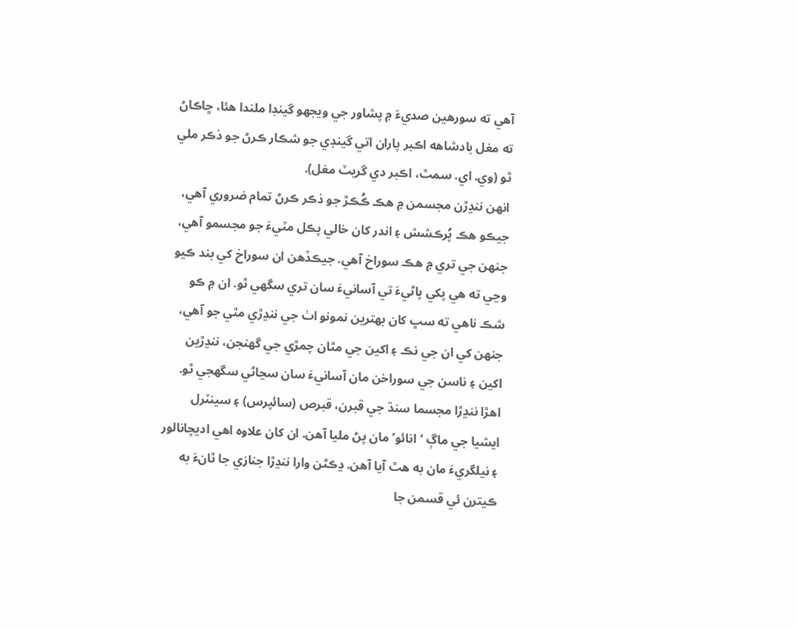آهي ته سورهين صديءَ ۾ پشاور جي ويجهو گينڊا ملندا هئا، ڇاڪاڻ ته مغل بادشاهه اڪبر پاران اتي گينڊي جو شڪار ڪرڻ جو ذڪر ملي ٿو (وي. اي. سمٿ، اڪبر دي گريٽ مغل).
انهن ننڍڙن مجسمن ۾ هڪ ڪُڪڙ جو ذڪر ڪرڻ تمام ضروري آهي، جيڪو هڪ پُرڪشش ۽ اندر کان خالي پڪل مٽيءَ جو مجسمو آهي، جنهن جي تري ۾ هڪ سوراخ آهي. جيڪڏهن ان سوراخ کي بند ڪيو وڃي ته هي پکي پاڻيءَ تي آسانيءَ سان تري سگهي ٿو. ان ۾ ڪو شڪ ناهي ته سڀ کان بهترين نمونو اٺ جي ننڍڙي مٿي جو آهي، جنهن کي ان جي نڪ ۽ اکين جي مٿان چمڙي جي گهنجن، ننڍڙين اکين ۽ ناسن جي سوراخن مان آسانيءَ سان سڃاڻي سگهجي ٿو.
اهڙا ننڍڙا مجسما سنڌ جي قبرن، قبرص (سائپرس) ۽ سينٽرل ايشيا جي ماڳ ‘انائو’ مان پڻ مليا آهن. ان کان علاوه اهي اديچانالور ۽ نيلگريءَ مان به هٿ آيا آهن. ڍڪڻن وارا ننڍڙا جنازي جا ٿانءَ به ڪيترن ئي قسمن جا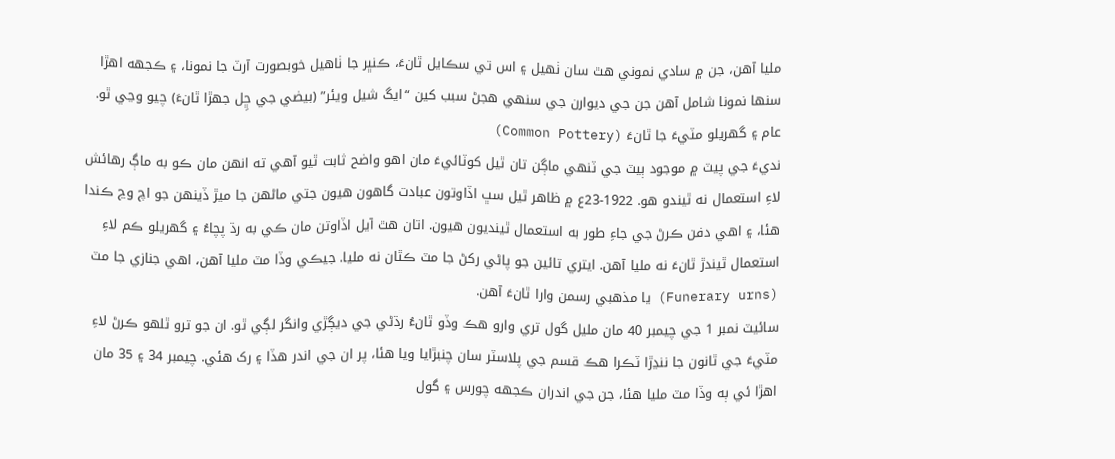مليا آهن، جن ۾ سادي نموني هٿ سان ٺهيل ۽ اس تي سڪايل ٿانءَ، ڪنڀر جا ٺاهيل خوبصورت آرٽ جا نمونا، ۽ ڪجهه اهڙا سنھا نمونا شامل آهن جن جي ديوارن جي سنھي ھجڻ سبب کين “ايگ شيل ويئر” (بيضي جي ڇِل جهڙا ٿانءَ) چيو وڃي ٿو.
عام ۽ گهريلو مٽيءَ جا ٿانءَ (Common Pottery)
نديءَ جي پيٽ ۾ موجود ٻيٽ جي ٽنهي ماڳن تان ٿيل کوٽائيءَ مان اهو واضح ثابت ٿيو آهي ته انهن مان ڪو به ماڳ رهائش لاءِ استعمال نه ٿيندو هو. 1922-23ع ۾ ظاهر ٿيل سڀ اڏاوتون عبادت گاهون هيون جتي ماڻهن جا ميڙ ڏينهن جو اچ وڃ ڪندا هئا، ۽ اهي دفن ڪرڻ جي جاءِ طور به استعمال ٿينديون هيون. اتان هٿ آيل اڏاوتن مان ڪي به رڌ پچاءُ ۽ گهريلو ڪم لاءِ استعمال ٿيندڙ ٿانءَ نه مليا آهن. ايتري تائين جو پاڻي رکڻ جا مٽ ڪٿان نه مليا. جيڪي وڏا مٽ مليا آهن، اهي جنازي جا مٽ (Funerary urns) يا مذهبي رسمن وارا ٿانءَ آهن.
سائيٽ نمبر 1 جي چيمبر 40 مان مليل گول تري وارو هڪ وڏو ٿانءُ رڌڻي جي ديڳڙي وانگر لڳي ٿو. ان جو ترو ٿلهو ڪرڻ لاءِ مٽيءَ جي ٿانون جا ننڍڙا ٽڪرا هڪ قسم جي پلاسٽر سان چنبڙايا ويا هئا، پر ان جي اندر هڏا ۽ رک هئي. چيمبر 34 ۽ 35 مان اهڙا ئي ٻه وڏا مٽ مليا هئا، جن جي اندران ڪجهه چورس ۽ گول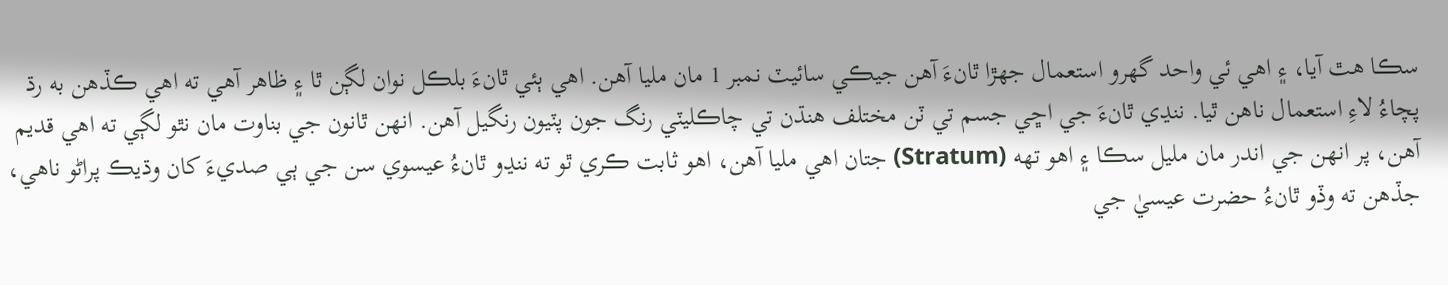سڪا هٿ آيا، ۽ اهي ئي واحد گهرو استعمال جهڙا ٿانءَ آهن جيڪي سائيٽ نمبر 1 مان مليا آهن. اهي ٻئي ٿانءَ بلڪل نوان لڳن ٿا ۽ ظاهر آهي ته اهي ڪڏهن به رڌ پچاءُ لاءِ استعمال ناهن ٿيا. ننڍي ٿانءَ جي اڇي جسم تي ٽن مختلف هنڌن تي چاڪليٽي رنگ جون پٽيون رنگيل آهن. انهن ٿانون جي بناوت مان نٿو لڳي ته اهي قديم آهن، پر انهن جي اندر مان مليل سڪا ۽ اهو تهه (Stratum) جتان اهي مليا آهن، اهو ثابت ڪري ٿو ته ننڍو ٿانءُ عيسوي سن جي ٻي صديءَ کان وڌيڪ پراڻو ناهي، جڏهن ته وڏو ٿانءُ حضرت عيسيٰ جي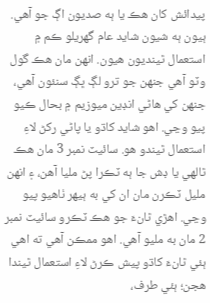پيدائش کان هڪ يا ٻه صديون اڳ جو آهي.
ٻيون ٻه شيون شايد عام گهريلو ڪم ۾ استعمال ٿينديون هيون. انهن مان هڪ گول وٽو آهي جنهن جو ترو لڳ ڀڳ سنئون آهي، جنهن کي هاڻي انڊين ميوزيم ۾ بحال ڪيو پيو وڃي. اهو شايد کاڌو يا پاڻي رکڻ لاءِ استعمال ٿيندو هو. سائيٽ نمبر 3 مان هڪ ٿالهي يا ڊش جا ٻه ٽڪرا پڻ مليا آهن، ۽ انهن مليل ٽڪرن مان ان کي به ٻيهر ٺاهيو پيو وڃي. اهڙي ٿانءَ جو هڪ ٽڪرو سائيٽ نمبر 2 مان به مليو آهي. اهو ممڪن آهي ته اهي ٻئي ٿانءَ کاڌو پيش ڪرڻ لاءِ استعمال ٿيندا هجن؛ ٻئي طرف،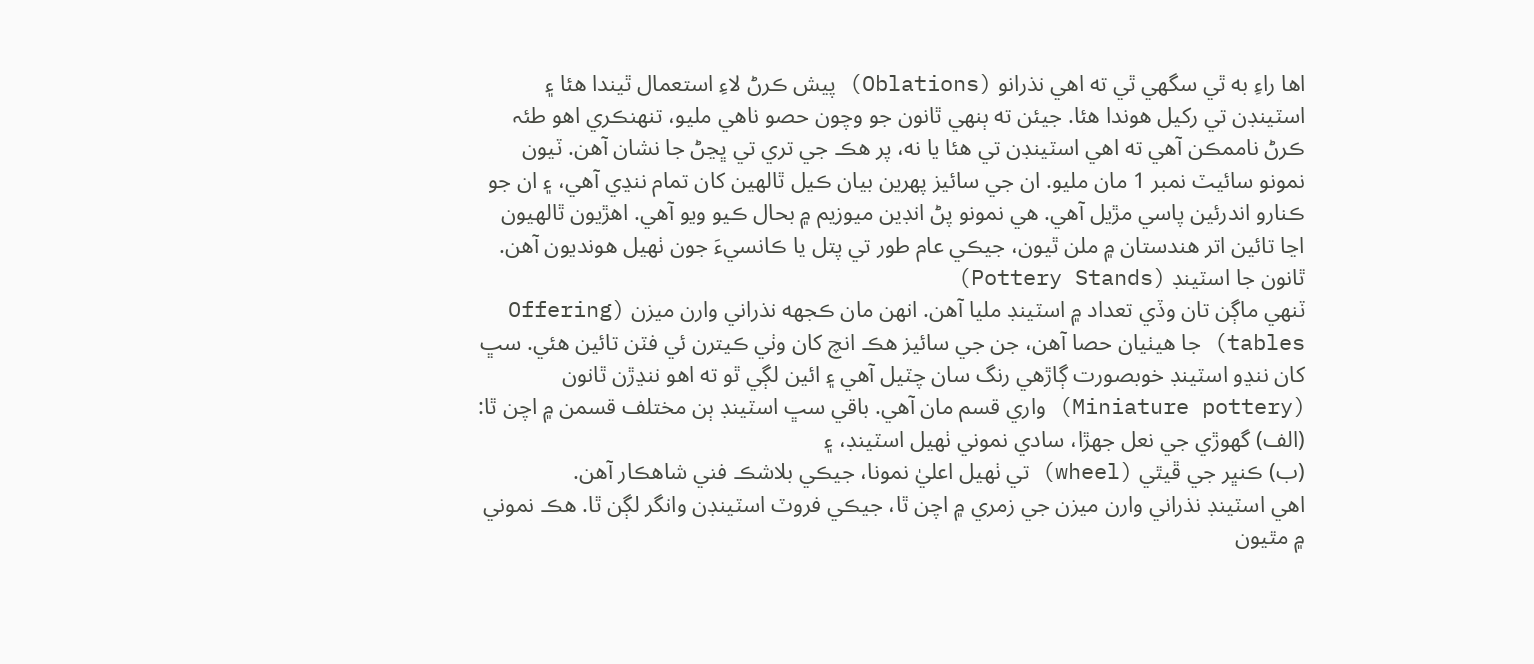اها راءِ به ٿي سگهي ٿي ته اهي نذرانو (Oblations) پيش ڪرڻ لاءِ استعمال ٿيندا هئا ۽ اسٽينڊن تي رکيل هوندا هئا. جيئن ته ٻنهي ٿانون جو وچون حصو ناهي مليو، تنهنڪري اهو طئہ ڪرڻ ناممڪن آهي ته اهي اسٽينڊن تي هئا يا نه، پر هڪ جي تري تي ڀڃڻ جا نشان آهن. ٽيون نمونو سائيٽ نمبر 1 مان مليو. ان جي سائيز پهرين بيان ڪيل ٿالهين کان تمام ننڍي آهي، ۽ ان جو ڪنارو اندرئين پاسي مڙيل آهي. هي نمونو پڻ انڊين ميوزيم ۾ بحال ڪيو ويو آهي. اهڙيون ٿالهيون اڃا تائين اتر هندستان ۾ ملن ٿيون، جيڪي عام طور تي پتل يا ڪانسيءَ جون ٺهيل هونديون آهن.
ٿانون جا اسٽينڊ (Pottery Stands)
ٽنهي ماڳن تان وڏي تعداد ۾ اسٽينڊ مليا آهن. انهن مان ڪجهه نذراني وارن ميزن (Offering tables) جا هيٺيان حصا آهن، جن جي سائيز هڪ انچ کان وٺي ڪيترن ئي فٽن تائين هئي. سڀ کان ننڍو اسٽينڊ خوبصورت ڳاڙهي رنگ سان چٽيل آهي ۽ ائين لڳي ٿو ته اهو ننڍڙن ٿانون (Miniature pottery) واري قسم مان آهي. باقي سڀ اسٽينڊ ٻن مختلف قسمن ۾ اچن ٿا:
(الف) گھوڙي جي نعل جهڙا، سادي نموني ٺهيل اسٽينڊ، ۽
(ب) ڪنڀر جي ڦيٿي (wheel) تي ٺهيل اعليٰ نمونا، جيڪي بلاشڪ فني شاهڪار آهن.
اهي اسٽينڊ نذراني وارن ميزن جي زمري ۾ اچن ٿا، جيڪي فروٽ اسٽينڊن وانگر لڳن ٿا. هڪ نموني ۾ مٿيون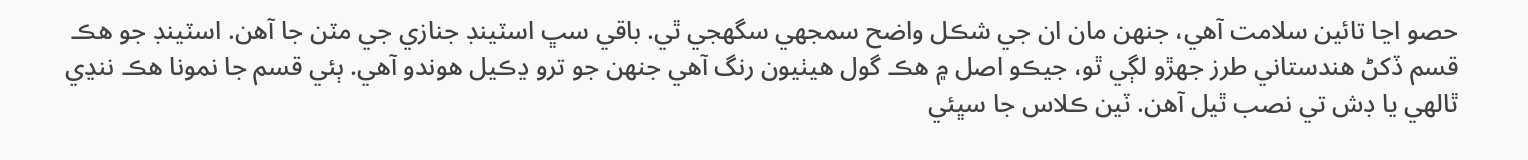حصو اڃا تائين سلامت آهي، جنهن مان ان جي شڪل واضح سمجهي سگهجي ٿي. باقي سڀ اسٽينڊ جنازي جي مٽن جا آهن. اسٽينڊ جو هڪ قسم ڏکڻ هندستاني طرز جهڙو لڳي ٿو، جيڪو اصل ۾ هڪ گول هيٺيون رنگ آهي جنهن جو ترو ڍڪيل هوندو آهي. ٻئي قسم جا نمونا هڪ ننڍي ٿالهي يا ڊش تي نصب ٿيل آهن. ٽين ڪلاس جا سڀئي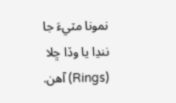نمونا مٽيءَ جا ننڍا يا وڏا ڇلا (Rings) آهن.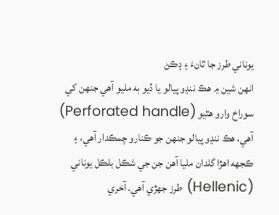يوناني طرز جا ٿانءَ ۽ ڍڪڻ
انهن شين ۾ هڪ ننڍو پيالو يا ڏيو به مليو آهي جنهن کي سوراخ وارو هٿيو (Perforated handle) آهي، هڪ ننڍو پيالو جنهن جو ڪنارو چمڪدار آهي، ۽ ڪجهه اهڙا گلدان مليا آهن جن جي شڪل بلڪل يوناني (Hellenic) طرز جهڙي آهي. آخري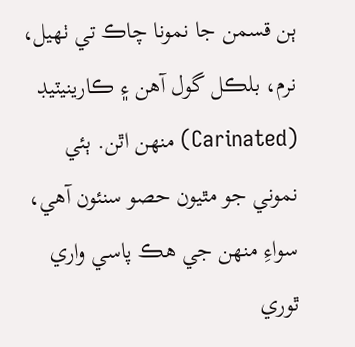ٻن قسمن جا نمونا چاڪ تي ٺهيل، نرم، بلڪل گول آهن ۽ ڪارينيٽيڊ (Carinated) منهن اٿن. ٻئي نموني جو مٿيون حصو سنئون آهي، سواءِ منهن جي هڪ پاسي واري ٿوري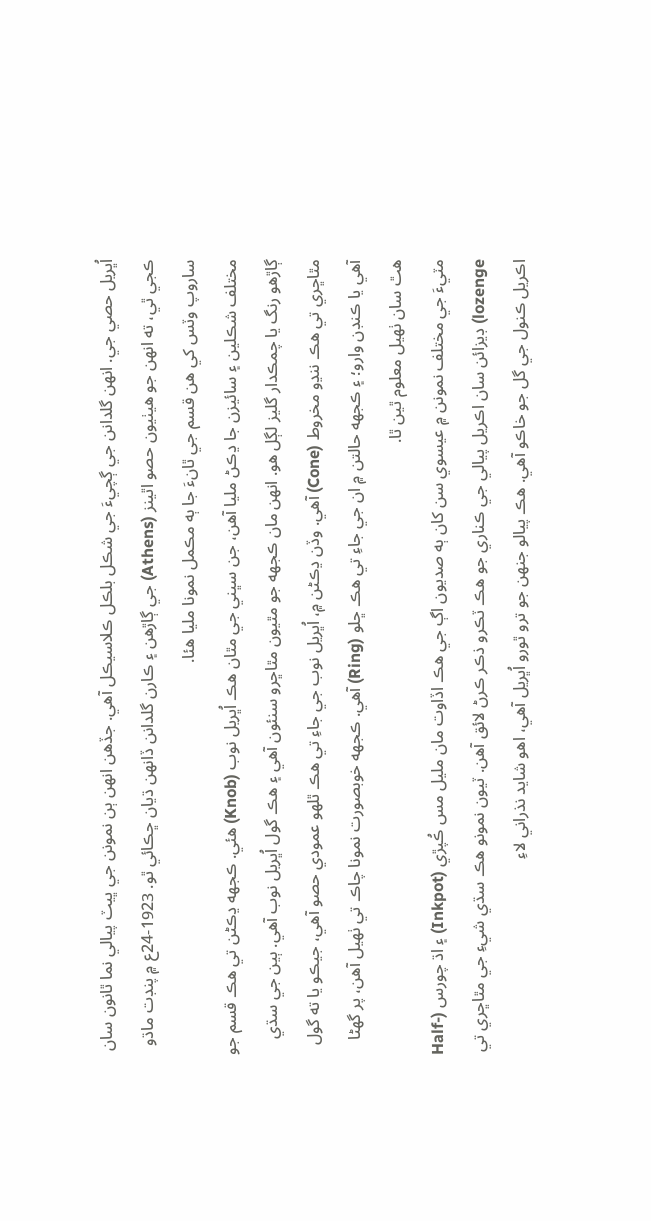اُڀريل حصي جي. انهن گلدانن جي ڳچيءَ جي شڪل بلڪل ڪلاسيڪل آهي. جڏهن انهن ٻن نمونن جي ڀيٽ پيالي نما ٿانون سان ڪجي ٿي، ته انهن جو هيٺيون حصو اٿينز (Athens) جي ڳاڙهن ۽ ڪارن گلدانن ڏانهن ڌيان ڇڪائي ٿو. 1923-24ع ۾ پنڊت ماڌو ساروپ وٽس کي هن قسم جي ٿانءَ جا ٻه مڪمل نمونا مليا هئا.
مختلف شڪلين ۽ سائيزن جا ڍڪڻ مليا آهن، جن سڀني جي مٿان هڪ اُڀريل نوب (Knob) هئي. ڪجهه ڍڪڻن تي هڪ قسم جو ڳاڙهو رنگ يا چمڪدار گليز لڳل هو. انهن مان ڪجهه جو مٿيون مٿاڇرو سنئون آهي ۽ هڪ گول اُڀريل نوب آهي. ٻين جي سڌي مٿاڇري تي هڪ ننڍو مخروط (Cone) آهي. وڏن ڍڪڻن ۾، اُڀريل نوب جي جاءِ تي هڪ ٿلهو عمودي حصو آهي، جيڪو يا ته گول آهي يا ڪنڊن وارو؛ ۽ ڪجهه حالتن ۾ ان جي جاءِ تي هڪ ڇلو (Ring) آهي. ڪجهه خوبصورت نمونا چاڪ تي ٺهيل آهن، پر گهڻا هٿ سان ٺهيل معلوم ٿين ٿا.
مٽيءَ جي مختلف نمونن ۾ عيسوي سن کان ٻه صديون اڳ جي هڪ اڏاوت مان مليل مس ڪُپڙي (Inkpot) ۽ اڌ چورس (Half-lozenge) ڊيزائن سان اڪريل پيالي جي ڪناري جو هڪ ٽڪرو ذڪر ڪرڻ لائق آهن. ٽيون نمونو هڪ سڌي شيءِ جي مٿاڇري تي اڪريل ڪنول جي گل جو خاڪو آهي. هڪ پيالو جنهن جو ترو ٿورو اُڀريل آهي، اهو شايد نذراني لاءِ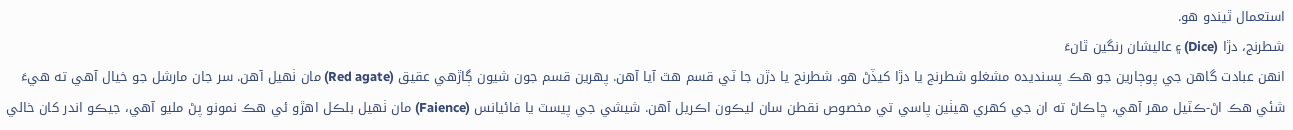استعمال ٿيندو هو.
شطرنج، دڙا (Dice) ۽ عاليشان رنگين ٿانءَ
انهن عبادت گاهن جي پوڄارين جو هڪ پسنديده مشغلو شطرنج يا دڙا کيڏڻ هو. شطرنج يا دڙن جا ٽي قسم هٿ آيا آهن. پهرين قسم جون شيون ڳاڙهي عقيق (Red agate) مان ٺهيل آهن. سر جان مارشل جو خيال آهي ته هيءَ شئي هڪ اڻ-ڪٽيل مهر آهي، ڇاڪاڻ ته ان جي کهري هيٺين پاسي تي مخصوص نقطن سان ليڪون اڪريل آهن. شيشي جي پيسٽ يا فائيانس (Faience) مان ٺهيل بلڪل اهڙو ئي هڪ نمونو پڻ مليو آهي، جيڪو اندر کان خالي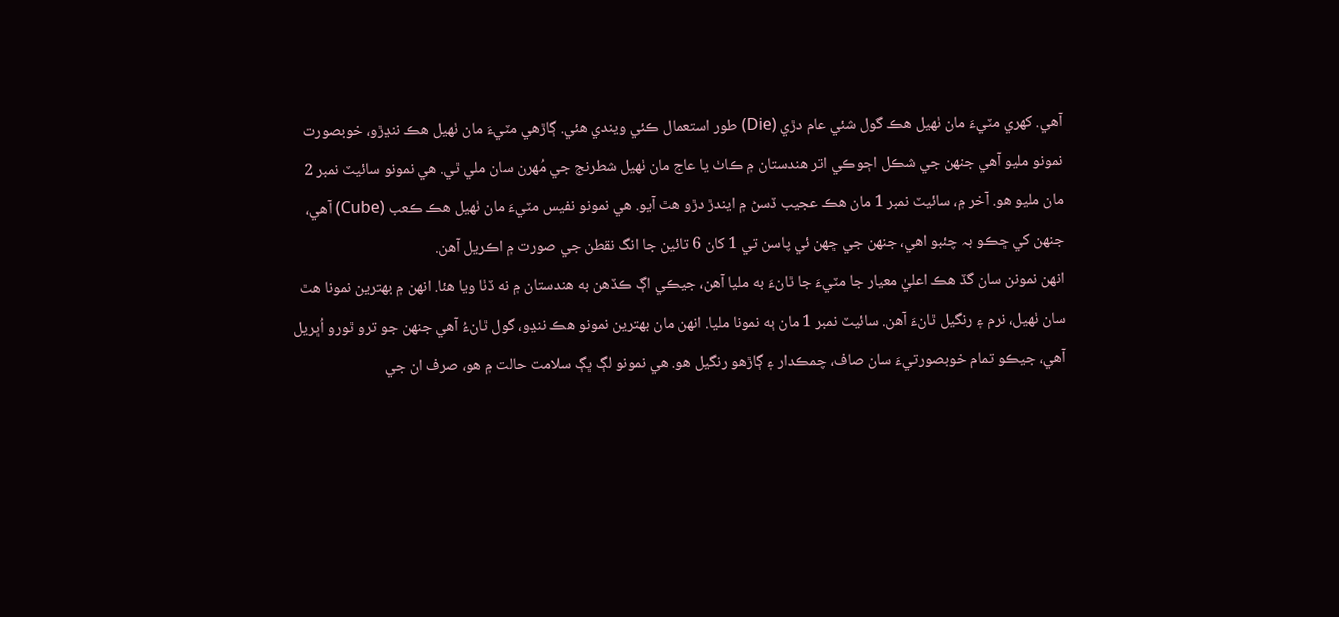آهي. کهري مٽيءَ مان ٺهيل هڪ گول شئي عام دڙي (Die) طور استعمال ڪئي ويندي هئي. ڳاڙهي مٽيءَ مان ٺهيل هڪ ننڍڙو، خوبصورت نمونو مليو آهي جنهن جي شڪل اڄوڪي اتر هندستان ۾ ڪاٺ يا عاج مان ٺهيل شطرنج جي مُهرن سان ملي ٿي. هي نمونو سائيٽ نمبر 2 مان مليو هو. آخر ۾، سائيٽ نمبر 1 مان هڪ عجيب ڏسڻ ۾ ايندڙ دڙو هٿ آيو. هي نمونو نفيس مٽيءَ مان ٺهيل هڪ ڪعب (Cube) آهي، جنھن کي ڇڪو بہ چئبو اھي، جنهن جي ڇهن ئي پاسن تي 1 کان 6 تائين جا انگ نقطن جي صورت ۾ اڪريل آهن.
انهن نمونن سان گڏ هڪ اعليٰ معيار جا مٽيءَ جا ٿانءَ به مليا آهن، جيڪي اڳ ڪڏهن به هندستان ۾ نه ڏٺا ويا هئا. انهن ۾ بهترين نمونا هٿ سان ٺهيل، نرم ۽ رنگيل ٿانءَ آهن. سائيٽ نمبر 1 مان ٻه نمونا مليا. انهن مان بهترين نمونو هڪ ننڍو، گول ٿانءُ آهي جنهن جو ترو ٿورو اُڀريل آهي، جيڪو تمام خوبصورتيءَ سان صاف، چمڪدار ۽ ڳاڙهو رنگيل هو. هي نمونو لڳ ڀڳ سلامت حالت ۾ هو، صرف ان جي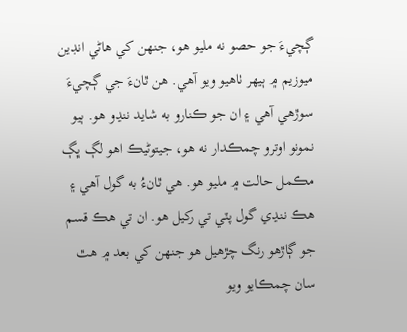ڳچيءَ جو حصو نه مليو هو، جنهن کي هاڻي انڊين ميوزيم ۾ ٻيهر ٺاهيو ويو آهي. هن ٿانءَ جي ڳچيءَ سوڙهي آهي ۽ ان جو ڪنارو به شايد ننڍو هو. ٻيو نمونو اوترو چمڪدار نه هو، جيتوڻيڪ اهو لڳ ڀڳ مڪمل حالت ۾ مليو هو. هي ٿانءُ به گول آهي ۽ هڪ ننڍي گول پٽي تي رکيل هو. ان تي هڪ قسم جو ڳاڙهو رنگ چڙهيل هو جنهن کي بعد ۾ هٿ سان چمڪايو ويو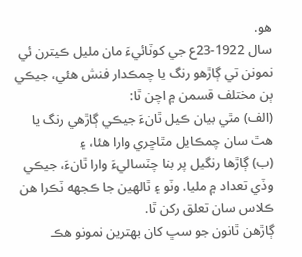هو.
سال 1922-23ع جي کوٽائيءَ مان مليل ڪيترن ئي نمونن تي ڳاڙهو رنگ يا چمڪدار فنش هئي، جيڪي ٻن مختلف قسمن ۾ اچن ٿا:
(الف) مٿي بيان ڪيل ٿانءَ جيڪي ڳاڙهي رنگ يا هٿ سان چمڪايل مٿاڇري وارا هئا، ۽
(ب) ڳاڙها رنگيل پر بنا چٽساليءَ وارا ٿانءَ، جيڪي وڏي تعداد ۾ مليا. وٽو ۽ ٿالهين جا ڪجهه ٽڪرا هن ڪلاس سان تعلق رکن ٿا.
ڳاڙهن ٿانون جو سڀ کان بهترين نمونو هڪ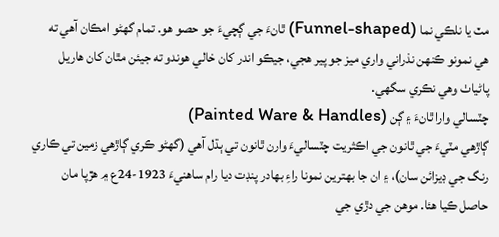مٽ يا نلڪي نما (Funnel-shaped) ٿانءَ جي ڳچيءَ جو حصو هو. تمام گهڻو امڪان آهي ته هي نمونو ڪنهن نذراني واري ميز جو پير هجي، جيڪو اندر کان خالي هوندو ته جيئن مٿان کان هاريل پاڻياٺ وهي نڪري سگهي.
چٽسالي وارا ٿانءَ ۽ ڳن (Painted Ware & Handles)
ڳاڙهي مٽيءَ جي ٿانون جي اڪثريت چٽساليءَ وارن ٿانون تي ٻڌل آهي (گهڻو ڪري ڳاڙهي زمين تي ڪاري رنگ جي ڊيزائن سان)، ۽ ان جا بهترين نمونا راءِ بهادر پنڊت ديا رام ساهنيءَ 1923-24ع ۾ هڙپا مان حاصل ڪيا هئا. موهن جي دڙي جي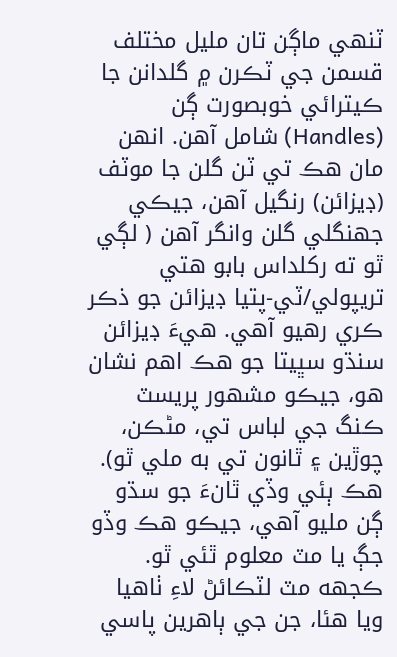ٽنهي ماڳن تان مليل مختلف قسمن جي ٽڪرن ۾ گلدانن جا ڪيترائي خوبصورت ڳن (Handles) شامل آهن. انهن مان هڪ تي ٽن گلن جا موٽف (ڊيزائن) رنگيل آهن، جيڪي جهنگلي گلن وانگر آهن ( لڳي ٿو ته رکلداس بابو هتي تريپولي/ٽي-پتيا ڊيزائن جو ذڪر ڪري رهيو آهي. هيءَ ڊيزائن سنڌو سڀيتا جو هڪ اهم نشان هو، جيڪو مشهور پريسٽ ڪنگ جي لباس تي، مڻڪن، چوڙين ۽ ٿانون تي به ملي ٿو). هڪ ٻئي وڏي ٿانءَ جو سڌو ڳن مليو آهي، جيڪو هڪ وڏو جڳ يا مٽ معلوم ٿئي ٿو. ڪجهه مٽ لٽڪائڻ لاءِ ٺاهيا ويا هئا، جن جي ٻاهرين پاسي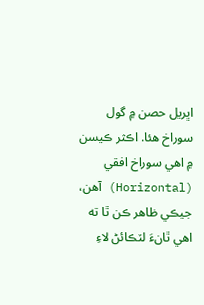اڀريل حصن ۾ گول سوراخ هئا. اڪثر ڪيسن ۾ اهي سوراخ افقي (Horizontal) آهن، جيڪي ظاهر ڪن ٿا ته اهي ٿانءَ لٽڪائڻ لاءِ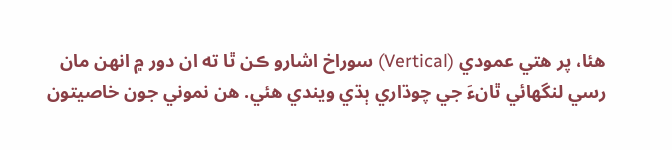هئا، پر هتي عمودي (Vertical) سوراخ اشارو ڪن ٿا ته ان دور ۾ انهن مان رسي لنگهائي ٿانءَ جي چوڌاري ٻڌي ويندي هئي. هن نموني جون خاصيتون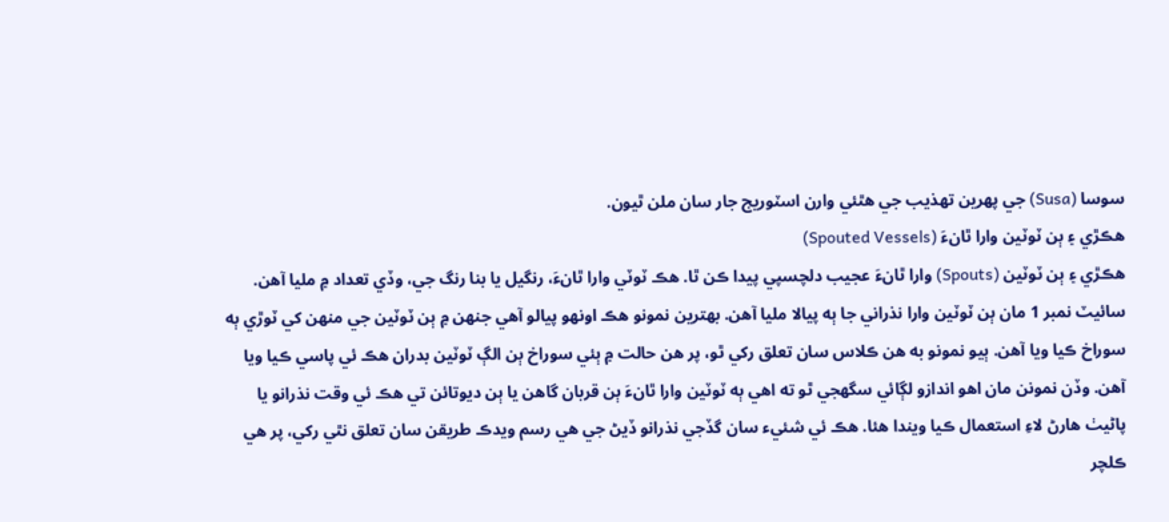سوسا (Susa) جي پهرين تهذيب جي هٿئي وارن اسٽوريج جار سان ملن ٿيون.
هڪڙي ۽ ٻن ٽوٽين وارا ٿانءَ (Spouted Vessels)
هڪڙي ۽ ٻن ٽوٽين (Spouts) وارا ٿانءَ عجيب دلچسپي پيدا ڪن ٿا. هڪ ٽوٽي وارا ٿانءَ، رنگيل يا بنا رنگ جي، وڏي تعداد ۾ مليا آهن. سائيٽ نمبر 1 مان ٻن ٽوٽين وارا نذراني جا ٻه پيالا مليا آهن. بهترين نمونو هڪ اونهو پيالو آهي جنهن ۾ ٻن ٽوٽين جي منهن کي ٽوڙي ٻه سوراخ ڪيا ويا آهن. ٻيو نمونو به هن ڪلاس سان تعلق رکي ٿو، پر هن حالت ۾ ٻئي سوراخ ٻن الڳ ٽوٽين بدران هڪ ئي پاسي ڪيا ويا آهن. وڏن نمونن مان اهو اندازو لڳائي سگهجي ٿو ته اهي ٻه ٽوٽين وارا ٿانءَ ٻن قربان گاهن يا ٻن ديوتائن تي هڪ ئي وقت نذرانو يا پاڻيٺ هارڻ لاءِ استعمال ڪيا ويندا هئا. هڪ ئي شئيء سان گڏجي نذرانو ڏيڻ جي هي رسم ويدڪ طريقن سان تعلق نٿي رکي، پر هي ڪلچر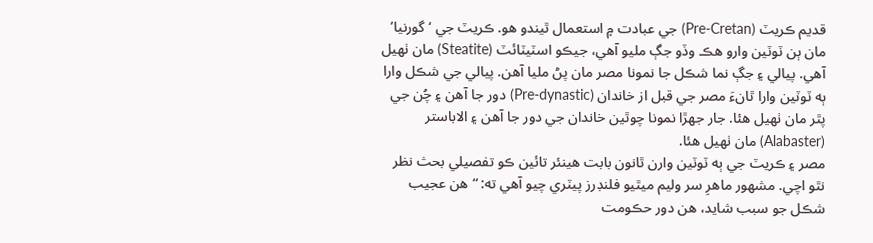قديم ڪريٽ (Pre-Cretan) جي عبادت ۾ استعمال ٿيندو هو. ڪريٽ جي ‘گورنيا’ مان ٻن ٽوٽين وارو هڪ وڏو جڳ مليو آهي، جيڪو اسٽيٽائٽ (Steatite) مان ٺهيل آهي. پيالي ۽ جڳ نما شڪل جا نمونا مصر مان پڻ مليا آهن. پيالي جي شڪل وارا ٻه ٽوٽين وارا ٿانءَ مصر جي قبل از خاندان (Pre-dynastic) دور جا آهن ۽ چُن جي پٿر مان ٺهيل هئا. جار جهڙا نمونا چوٿين خاندان جي دور جا آهن ۽ الاباستر (Alabaster) مان ٺهيل هئا.
مصر ۽ ڪريٽ جي ٻه ٽوٽين وارن ٿانون بابت هينئر تائين ڪو تفصيلي بحث نظر نٿو اچي. مشهور ماهرِ سر وليم ميٿيو فلنڊرز پيٽري چيو آهي ته: “هن عجيب شڪل جو سبب شايد، هن دور حڪومت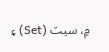۾، سيٽ (Set) ۽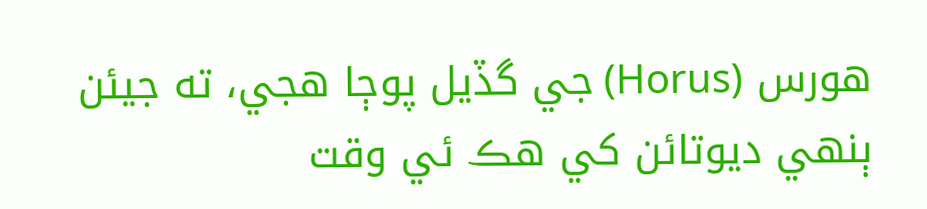هورس (Horus) جي گڏيل پوڄا هجي، ته جيئن ٻنهي ديوتائن کي هڪ ئي وقت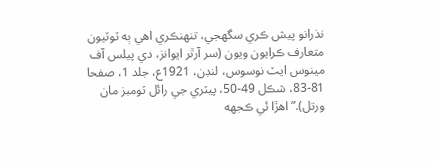نذرانو پيش ڪري سگهجي، تنهنڪري اهي ٻه ٽوٽيون متعارف ڪرايون ويون (سر آرٿر ايوانز، دي پيلس آف مينوس ايٽ نوسوس، لنڊن، 1921ع، جلد 1، صفحا 81-83، شڪل 49-50، پيٽري جي رائل ٽومبز مان ورتل).” اهڙا ئي ڪجهه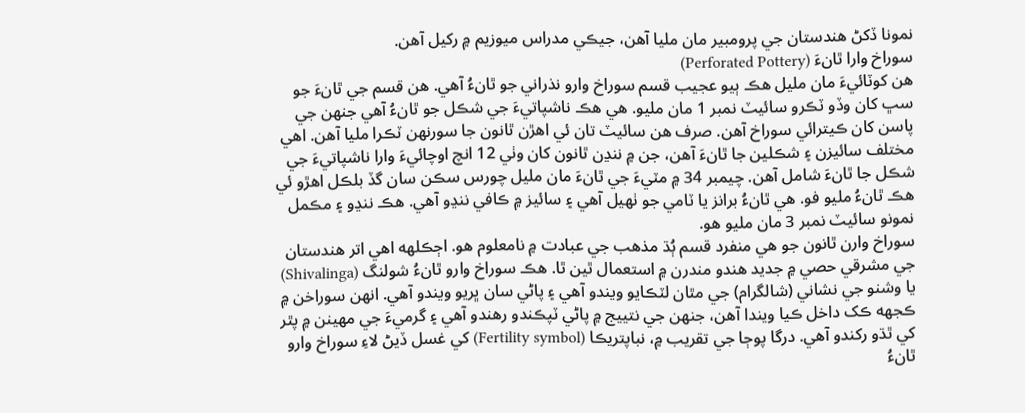نمونا ڏکڻ هندستان جي پرومبير مان مليا آهن، جيڪي مدراس ميوزيم ۾ رکيل آهن.
سوراخ وارا ٿانءَ (Perforated Pottery)
هن کوٽائيءَ مان مليل هڪ ٻيو عجيب قسم سوراخ وارو نذراني جو ٿانءُ آهي. هن قسم جي ٿانءَ جو سڀ کان وڏو ٽڪرو سائيٽ نمبر 1 مان مليو. هي هڪ ناشپاتيءَ جي شڪل جو ٿانءُ آهي جنهن جي پاسن کان ڪيترائي سوراخ آهن. صرف هن سائيٽ تان ئي اهڙن ٿانون جا سورنهن ٽڪرا مليا آهن. اهي مختلف سائيزن ۽ شڪلين جا ٿانءَ آهن، جن ۾ ننڍن ٿانون کان وٺي 12 انچ اوچائيءَ وارا ناشپاتيءَ جي شڪل جا ٿانءَ شامل آهن. چيمبر 34 ۾ مٽيءَ جي ٿانءَ مان مليل چورس سڪن سان گڏ بلڪل اهڙو ئي هڪ ٿانءُ مليو فو. هي ٿانءُ برانز يا ٽامي جو ٺهيل آهي ۽ سائيز ۾ ڪافي ننڍو آهي. هڪ ننڍو ۽ مڪمل نمونو سائيٽ نمبر 3 مان مليو هو.
سوراخ وارن ٿانون جو هي منفرد قسم ٻُڌ مذهب جي عبادت ۾ نامعلوم هو. اڄڪلهه اهي اتر هندستان جي مشرقي حصي ۾ جديد هندو مندرن ۾ استعمال ٿين ٿا. هڪ سوراخ وارو ٿانءُ شولنگ (Shivalinga) يا وشنو جي نشاني (شالگرام) جي مٿان لٽڪايو ويندو آهي ۽ پاڻي سان ڀريو ويندو آهي. انهن سوراخن ۾ ڪجهه ڪک داخل ڪيا ويندا آهن، جنهن جي نتييج ۾ پاڻي ٽپڪندو رهندو آهي ۽ گرميءَ جي مهينن ۾ پٿر کي ٿڌو رکندو آهي. درگا پوڄا جي تقريب ۾، نباپتريڪا (Fertility symbol) کي غسل ڏيڻ لاءِ سوراخ وارو ٿانءُ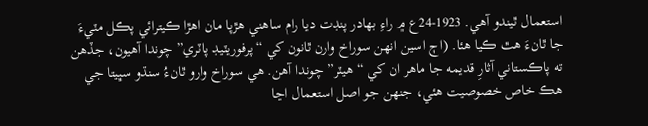استعمال ٿيندو آهي. 1923-24ع ۾ راءِ بهادر پنڊت ديا رام ساهني هڙپا مان اهڙا ڪيترائي پڪل مٽيءَ جا ٿانءَ هٿ ڪيا هئا. (اڄ اسين انهن سوراخ وارن ٿانون کي “پرفوريٽيڊ پاٽري” چوندا آهيون، جڏهن ته پاڪستاني آثارِ قديمه جا ماهر ان کي “هيٽر” چوندا آهن. هي سوراخ وارو ٿانءُ سنڌو سڀيتا جي هڪ خاص خصوصيت هئي، جنهن جو اصل استعمال اڃا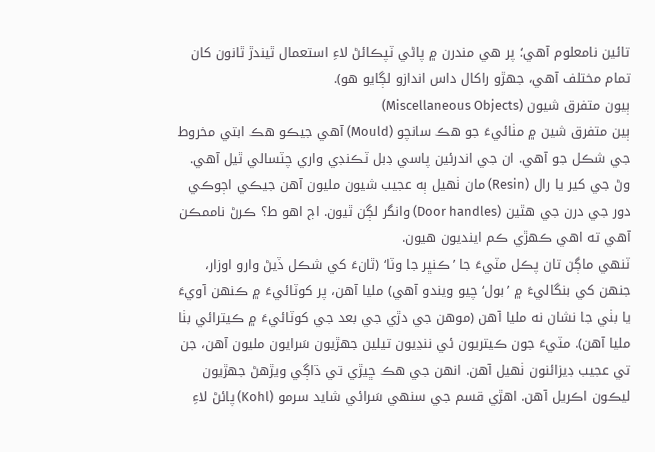تائين نامعلوم آهي؛ پر هي مندرن ۾ پاڻي ٽپڪائڻ لاءِ استعمال ٿيندڙ ٿانون کان تمام مختلف آهي، جهڙو راکال داس اندازو لڳايو هو).
ٻيون متفرق شيون (Miscellaneous Objects)
ٻين متفرق شين ۾ مٺائيءَ جو هڪ سانچو (Mould) آهي جيڪو هڪ ابتي مخروط جي شڪل جو آهي. ان جي اندرئين پاسي ڊبل ٽڪنڊي واري چٽسالي ٿيل آهي. وڻ جي کير يا رال (Resin) مان ٺهيل ٻه عجيب شيون مليون آهن جيڪي اڄوڪي دور جي درن جي هٿين (Door handles) وانگر لڳن ٿيون. اڄ اهو ط؟ ڪرڻ ناممڪن آهي ته اهي ڪهڙي ڪم اينديون هيون.
ٽنهي ماڳن تان پڪل مٽيءَ جا ’ڪنڀر جا وٽا‘ (ٿانءَ کي شڪل ڏيڻ وارو اوزار، جنهن کي بنگاليءَ ۾ ’بول‘ چيو ويندو آهي) مليا آهن، پر کوٽائيءَ ۾ ڪنهن آويءَ يا بٺي جا نشان نه مليا آهن (موهن جي دڙي جي بعد جي کوٽائيءَ ۾ ڪيترائي بٺا مليا آهن). مٽيءَ جون ڪيتريون ئي ننڍيون تيلين جهڙيون سَرايون مليون آهن، جن تي عجيب ڊيزائنون ٺهيل آهن. انهن جي هڪ ڇيڙي تي ڌاڳي ويڙهڻ جهڙيون ليڪون اڪريل آهن. اهڙي قسم جي سنهي سَرائي شايد سرمو (Kohl) پائڻ لاءِ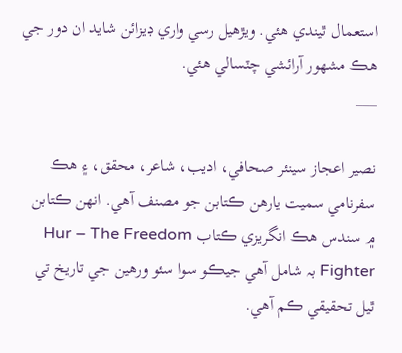استعمال ٿيندي هئي. ويڙهيل رسي واري ڊيزائن شايد ان دور جي هڪ مشهور آرائشي چٽسالي هئي.
___

نصير اعجاز سينئر صحافي، اديب، شاعر، محقق، ۽ ھڪ سفرنامي سميت يارھن ڪتابن جو مصنف آھي. انھن ڪتابن ۾ سندس ھڪ انگريزي ڪتاب Hur – The Freedom Fighter بہ شامل آھي جيڪو سوا سئو ورھين جي تاريخ تي ٿيل تحقيقي ڪم آھي.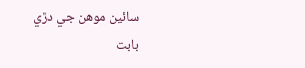سائين موھن جي دڙي بابت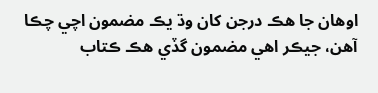اوھان جا ھڪ درجن کان وڌ يڪ مضمون اچي چڪا آهن، جيڪر اھي مضمون گڏي ھڪ ڪتاب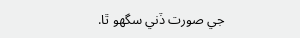جي صورت ڏني سگھو ٿا.